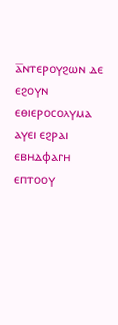ⲁ̅ⲛⲧⲉⲣⲟⲩϩⲱⲛ ⲇⲉ ⲉϩⲟⲩⲛ ⲉⲑⲓⲉⲣⲟⲥⲟⲗⲩⲙⲁ ⲁⲩⲉⲓ ⲉϩⲣⲁⲓ ⲉⲃⲏⲇⲫⲁⲅⲏ ⲉⲡⲧⲟⲟⲩ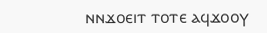ⲛⲛϫⲟⲉⲓⲧ ⲧⲟⲧⲉ ⲁϥϫⲟⲟⲩ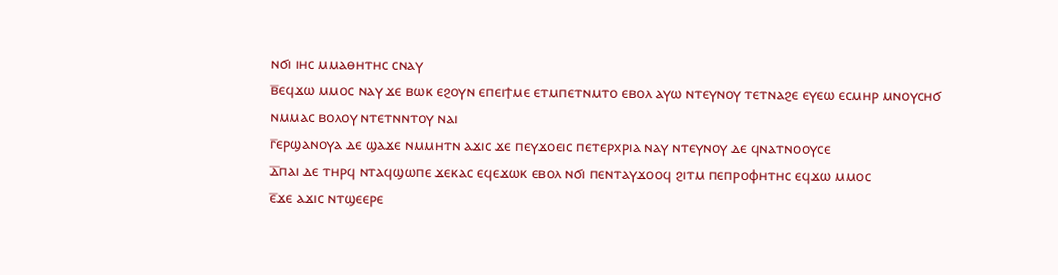ⲛϭⲓ ⲓⲏⲥ ⲙⲙⲁⲑⲏⲧⲏⲥ ⲥⲛⲁⲩ
ⲃ̅ⲉϥϫⲱ ⲙⲙⲟⲥ ⲛⲁⲩ ϫⲉ ⲃⲱⲕ ⲉϩⲟⲩⲛ ⲉⲡⲉⲓϯⲙⲉ ⲉⲧⲙⲡⲉⲧⲛⲙⲧⲟ ⲉⲃⲟⲗ ⲁⲩⲱ ⲛⲧⲉⲩⲛⲟⲩ ⲧⲉⲧⲛⲁϩⲉ ⲉⲩⲉⲱ ⲉⲥⲙⲏⲣ ⲙⲛⲟⲩⲥⲏϭ ⲛⲙⲙⲁⲥ ⲃⲟⲗⲟⲩ ⲛⲧⲉⲧⲛⲛⲧⲟⲩ ⲛⲁⲓ
ⲅ̅ⲉⲣϣⲁⲛⲟⲩⲁ ⲇⲉ ϣⲁϫⲉ ⲛⲙⲙⲏⲧⲛ ⲁϫⲓⲥ ϫⲉ ⲡⲉⲩϫⲟⲉⲓⲥ ⲡⲉⲧⲉⲣⲭⲣⲓⲁ ⲛⲁⲩ ⲛⲧⲉⲩⲛⲟⲩ ⲇⲉ ϥⲛⲁⲧⲛⲟⲟⲩⲥⲉ
ⲇ̅ⲡⲁⲓ ⲇⲉ ⲧⲏⲣϥ ⲛⲧⲁϥϣⲱⲡⲉ ϫⲉⲕⲁⲥ ⲉϥⲉϫⲱⲕ ⲉⲃⲟⲗ ⲛϭⲓ ⲡⲉⲛⲧⲁⲩϫⲟⲟϥ ϩⲓⲧⲙ ⲡⲉⲡⲣⲟⲫⲏⲧⲏⲥ ⲉϥϫⲱ ⲙⲙⲟⲥ
ⲉ̅ϫⲉ ⲁϫⲓⲥ ⲛⲧϣⲉⲉⲣⲉ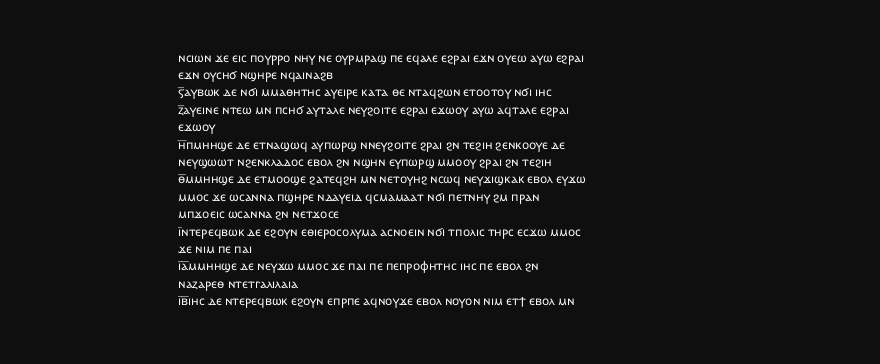ⲛⲥⲓⲱⲛ ϫⲉ ⲉⲓⲥ ⲡⲟⲩⲣⲣⲟ ⲛⲏⲩ ⲛⲉ ⲟⲩⲣⲙⲣⲁϣ ⲡⲉ ⲉϥⲁⲗⲉ ⲉϩⲣⲁⲓ ⲉϫⲛ ⲟⲩⲉⲱ ⲁⲩⲱ ⲉϩⲣⲁⲓ ⲉϫⲛ ⲟⲩⲥⲏϭ ⲛϣⲏⲣⲉ ⲛϥⲁⲓⲛⲁϩⲃ
ⲋ̅ⲁⲩⲃⲱⲕ ⲇⲉ ⲛϭⲓ ⲙⲙⲁⲑⲏⲧⲏⲥ ⲁⲩⲉⲓⲣⲉ ⲕⲁⲧⲁ ⲑⲉ ⲛⲧⲁϥϩⲱⲛ ⲉⲧⲟⲟⲧⲟⲩ ⲛϭⲓ ⲓⲏⲥ
ⲍ̅ⲁⲩⲉⲓⲛⲉ ⲛⲧⲉⲱ ⲙⲛ ⲡⲥⲏϭ ⲁⲩⲧⲁⲗⲉ ⲛⲉⲩϩⲟⲓⲧⲉ ⲉϩⲣⲁⲓ ⲉϫⲱⲟⲩ ⲁⲩⲱ ⲁϥⲧⲁⲗⲉ ⲉϩⲣⲁⲓ ⲉϫⲱⲟⲩ
ⲏ̅ⲡⲙⲏⲏϣⲉ ⲇⲉ ⲉⲧⲛⲁϣⲱϥ ⲁⲩⲡⲱⲣϣ ⲛⲛⲉⲩϩⲟⲓⲧⲉ ϩⲣⲁⲓ ϩⲛ ⲧⲉϩⲓⲏ ϩⲉⲛⲕⲟⲟⲩⲉ ⲇⲉ ⲛⲉⲩϣⲱⲱⲧ ⲛϩⲉⲛⲕⲗⲁⲇⲟⲥ ⲉⲃⲟⲗ ϩⲛ ⲛϣⲏⲛ ⲉⲩⲡⲱⲣϣ ⲙⲙⲟⲟⲩ ϩⲣⲁⲓ ϩⲛ ⲧⲉϩⲓⲏ
ⲑ̅ⲙⲙⲏⲏϣⲉ ⲇⲉ ⲉⲧⲙⲟⲟϣⲉ ϩⲁⲧⲉϥϩⲏ ⲙⲛ ⲛⲉⲧⲟⲩⲏϩ ⲛⲥⲱϥ ⲛⲉⲩϫⲓϣⲕⲁⲕ ⲉⲃⲟⲗ ⲉⲩϫⲱ ⲙⲙⲟⲥ ϫⲉ ⲱⲥⲁⲛⲛⲁ ⲡϣⲏⲣⲉ ⲛⲇⲁⲩⲉⲓⲇ ϥⲥⲙⲁⲙⲁⲁⲧ ⲛϭⲓ ⲡⲉⲧⲛⲏⲩ ϩⲙ ⲡⲣⲁⲛ ⲙⲡϫⲟⲉⲓⲥ ⲱⲥⲁⲛⲛⲁ ϩⲛ ⲛⲉⲧϫⲟⲥⲉ
ⲓ̅ⲛⲧⲉⲣⲉϥⲃⲱⲕ ⲇⲉ ⲉϩⲟⲩⲛ ⲉⲑⲓⲉⲣⲟⲥⲟⲗⲩⲙⲁ ⲁⲥⲛⲟⲉⲓⲛ ⲛϭⲓ ⲧⲡⲟⲗⲓⲥ ⲧⲏⲣⲥ ⲉⲥϫⲱ ⲙⲙⲟⲥ ϫⲉ ⲛⲓⲙ ⲡⲉ ⲡⲁⲓ
ⲓ̅ⲁ̅ⲙⲙⲏⲏϣⲉ ⲇⲉ ⲛⲉⲩϫⲱ ⲙⲙⲟⲥ ϫⲉ ⲡⲁⲓ ⲡⲉ ⲡⲉⲡⲣⲟⲫⲏⲧⲏⲥ ⲓⲏⲥ ⲡⲉ ⲉⲃⲟⲗ ϩⲛ ⲛⲁⲍⲁⲣⲉⲑ ⲛⲧⲉⲧⲅⲁⲗⲓⲗⲁⲓⲁ
ⲓ̅ⲃ̅ⲓⲏⲥ ⲇⲉ ⲛⲧⲉⲣⲉϥⲃⲱⲕ ⲉϩⲟⲩⲛ ⲉⲡⲣⲡⲉ ⲁϥⲛⲟⲩϫⲉ ⲉⲃⲟⲗ ⲛⲟⲩⲟⲛ ⲛⲓⲙ ⲉⲧϯ ⲉⲃⲟⲗ ⲙⲛ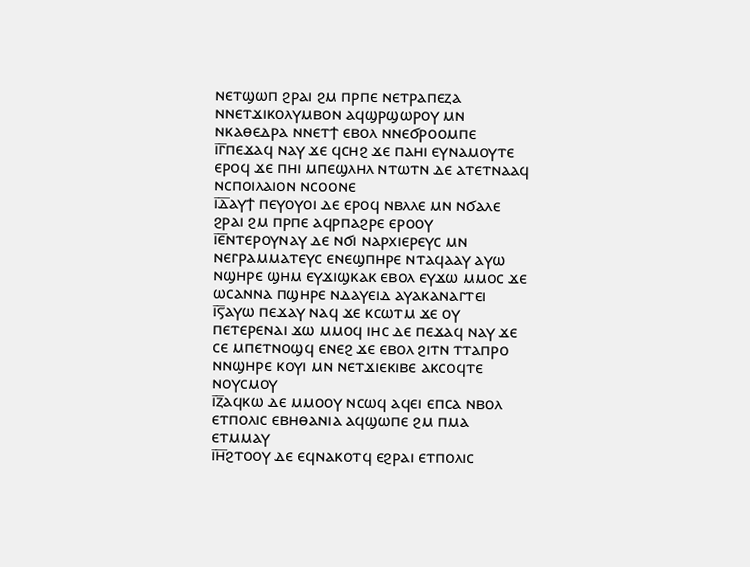ⲛⲉⲧϣⲱⲡ ϩⲣⲁⲓ ϩⲙ ⲡⲣⲡⲉ ⲛⲉⲧⲣⲁⲡⲉⲍⲁ ⲛⲛⲉⲧϫⲓⲕⲟⲗⲩⲙⲃⲟⲛ ⲁϥϣⲣϣⲱⲣⲟⲩ ⲙⲛ ⲛⲕⲁⲑⲉⲇⲣⲁ ⲛⲛⲉⲧϯ ⲉⲃⲟⲗ ⲛⲛⲉϭⲣⲟⲟⲙⲡⲉ
ⲓ̅ⲅ̅ⲡⲉϫⲁϥ ⲛⲁⲩ ϫⲉ ϥⲥⲏϩ ϫⲉ ⲡⲁⲏⲓ ⲉⲩⲛⲁⲙⲟⲩⲧⲉ ⲉⲣⲟϥ ϫⲉ ⲡⲏⲓ ⲙⲡⲉϣⲗⲏⲗ ⲛⲧⲱⲧⲛ ⲇⲉ ⲁⲧⲉⲧⲛⲁⲁϥ ⲛⲥⲡⲟⲓⲗⲁⲓⲟⲛ ⲛⲥⲟⲟⲛⲉ
ⲓ̅ⲇ̅ⲁⲩϯ ⲡⲉⲩⲟⲩⲟⲓ ⲇⲉ ⲉⲣⲟϥ ⲛⲃⲗⲗⲉ ⲙⲛ ⲛϭⲁⲗⲉ ϩⲣⲁⲓ ϩⲙ ⲡⲣⲡⲉ ⲁϥⲣⲡⲁϩⲣⲉ ⲉⲣⲟⲟⲩ
ⲓ̅ⲉ̅ⲛⲧⲉⲣⲟⲩⲛⲁⲩ ⲇⲉ ⲛϭⲓ ⲛⲁⲣⲭⲓⲉⲣⲉⲩⲥ ⲙⲛ ⲛⲉⲅⲣⲁⲙⲙⲁⲧⲉⲩⲥ ⲉⲛⲉϣⲡⲏⲣⲉ ⲛⲧⲁϥⲁⲁⲩ ⲁⲩⲱ ⲛϣⲏⲣⲉ ϣⲏⲙ ⲉⲩϫⲓϣⲕⲁⲕ ⲉⲃⲟⲗ ⲉⲩϫⲱ ⲙⲙⲟⲥ ϫⲉ ⲱⲥⲁⲛⲛⲁ ⲡϣⲏⲣⲉ ⲛⲇⲁⲩⲉⲓⲇ ⲁⲩⲁⲕⲁⲛⲁⲅⲧⲉⲓ
ⲓ̅ⲋ̅ⲁⲩⲱ ⲡⲉϫⲁⲩ ⲛⲁϥ ϫⲉ ⲕⲥⲱⲧⲙ ϫⲉ ⲟⲩ ⲡⲉⲧⲉⲣⲉⲛⲁⲓ ϫⲱ ⲙⲙⲟϥ ⲓⲏⲥ ⲇⲉ ⲡⲉϫⲁϥ ⲛⲁⲩ ϫⲉ ⲥⲉ ⲙⲡⲉⲧⲛⲟϣϥ ⲉⲛⲉϩ ϫⲉ ⲉⲃⲟⲗ ϩⲓⲧⲛ ⲧⲧⲁⲡⲣⲟ ⲛⲛϣⲏⲣⲉ ⲕⲟⲩⲓ ⲙⲛ ⲛⲉⲧϫⲓⲉⲕⲓⲃⲉ ⲁⲕⲥⲟϥⲧⲉ ⲛⲟⲩⲥⲙⲟⲩ
ⲓ̅ⲍ̅ⲁϥⲕⲱ ⲇⲉ ⲙⲙⲟⲟⲩ ⲛⲥⲱϥ ⲁϥⲉⲓ ⲉⲡⲥⲁ ⲛⲃⲟⲗ ⲉⲧⲡⲟⲗⲓⲥ ⲉⲃⲏⲑⲁⲛⲓⲁ ⲁϥϣⲱⲡⲉ ϩⲙ ⲡⲙⲁ ⲉⲧⲙⲙⲁⲩ
ⲓ̅ⲏ̅ϩⲧⲟⲟⲩ ⲇⲉ ⲉϥⲛⲁⲕⲟⲧϥ ⲉϩⲣⲁⲓ ⲉⲧⲡⲟⲗⲓⲥ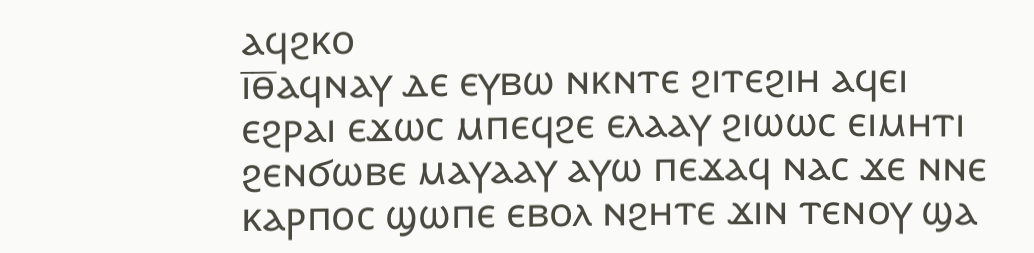ⲁϥϩⲕⲟ
ⲓ̅ⲑ̅ⲁϥⲛⲁⲩ ⲇⲉ ⲉⲩⲃⲱ ⲛⲕⲛⲧⲉ ϩⲓⲧⲉϩⲓⲏ ⲁϥⲉⲓ ⲉϩⲣⲁⲓ ⲉϫⲱⲥ ⲙⲡⲉϥϩⲉ ⲉⲗⲁⲁⲩ ϩⲓⲱⲱⲥ ⲉⲓⲙⲏⲧⲓ ϩⲉⲛϭⲱⲃⲉ ⲙⲁⲩⲁⲁⲩ ⲁⲩⲱ ⲡⲉϫⲁϥ ⲛⲁⲥ ϫⲉ ⲛⲛⲉ ⲕⲁⲣⲡⲟⲥ ϣⲱⲡⲉ ⲉⲃⲟⲗ ⲛϩⲏⲧⲉ ϫⲓⲛ ⲧⲉⲛⲟⲩ ϣⲁ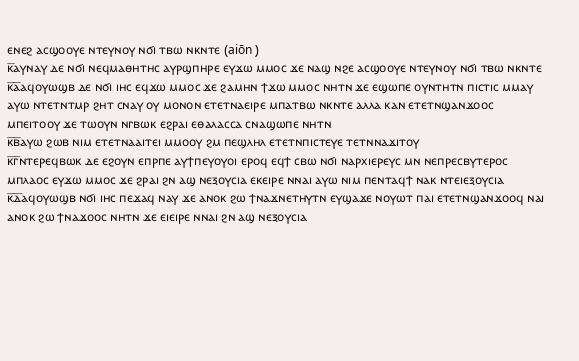ⲉⲛⲉϩ ⲁⲥϣⲟⲟⲩⲉ ⲛⲧⲉⲩⲛⲟⲩ ⲛϭⲓ ⲧⲃⲱ ⲛⲕⲛⲧⲉ (aiōn )
ⲕ̅ⲁⲩⲛⲁⲩ ⲇⲉ ⲛϭⲓ ⲛⲉϥⲙⲁⲑⲏⲧⲏⲥ ⲁⲩⲣϣⲡⲏⲣⲉ ⲉⲩϫⲱ ⲙⲙⲟⲥ ϫⲉ ⲛⲁϣ ⲛϩⲉ ⲁⲥϣⲟⲟⲩⲉ ⲛⲧⲉⲩⲛⲟⲩ ⲛϭⲓ ⲧⲃⲱ ⲛⲕⲛⲧⲉ
ⲕ̅ⲁ̅ⲁϥⲟⲩⲱϣⲃ ⲇⲉ ⲛϭⲓ ⲓⲏⲥ ⲉϥϫⲱ ⲙⲙⲟⲥ ϫⲉ ϩⲁⲙⲏⲛ ϯϫⲱ ⲙⲙⲟⲥ ⲛⲏⲧⲛ ϫⲉ ⲉϣⲱⲡⲉ ⲟⲩⲛⲧⲏⲧⲛ ⲡⲓⲥⲧⲓⲥ ⲙⲙⲁⲩ ⲁⲩⲱ ⲛⲧⲉⲧⲛⲧⲙⲣ ϩⲏⲧ ⲥⲛⲁⲩ ⲟⲩ ⲙⲟⲛⲟⲛ ⲉⲧⲉⲧⲛⲁⲉⲓⲣⲉ ⲙⲡⲁⲧⲃⲱ ⲛⲕⲛⲧⲉ ⲁⲗⲗⲁ ⲕⲁⲛ ⲉⲧⲉⲧⲛϣⲁⲛϫⲟⲟⲥ ⲙⲡⲉⲓⲧⲟⲟⲩ ϫⲉ ⲧⲱⲟⲩⲛ ⲛⲅⲃⲱⲕ ⲉϩⲣⲁⲓ ⲉⲑⲁⲗⲁⲥⲥⲁ ⲥⲛⲁϣⲱⲡⲉ ⲛⲏⲧⲛ
ⲕ̅ⲃ̅ⲁⲩⲱ ϩⲱⲃ ⲛⲓⲙ ⲉⲧⲉⲧⲛⲁⲁⲓⲧⲉⲓ ⲙⲙⲟⲟⲩ ϩⲙ ⲡⲉϣⲗⲏⲗ ⲉⲧⲉⲧⲛⲡⲓⲥⲧⲉⲩⲉ ⲧⲉⲧⲛⲛⲁϫⲓⲧⲟⲩ
ⲕ̅ⲅ̅ⲛⲧⲉⲣⲉϥⲃⲱⲕ ⲇⲉ ⲉϩⲟⲩⲛ ⲉⲡⲣⲡⲉ ⲁⲩϯⲡⲉⲩⲟⲩⲟⲓ ⲉⲣⲟϥ ⲉϥϯ ⲥⲃⲱ ⲛϭⲓ ⲛⲁⲣⲭⲓⲉⲣⲉⲩⲥ ⲙⲛ ⲛⲉⲡⲣⲉⲥⲃⲩⲧⲉⲣⲟⲥ ⲙⲡⲗⲁⲟⲥ ⲉⲩϫⲱ ⲙⲙⲟⲥ ϫⲉ ϩⲣⲁⲓ ϩⲛ ⲁϣ ⲛⲉⲝⲟⲩⲥⲓⲁ ⲉⲕⲉⲓⲣⲉ ⲛⲛⲁⲓ ⲁⲩⲱ ⲛⲓⲙ ⲡⲉⲛⲧⲁϥϯ ⲛⲁⲕ ⲛⲧⲉⲓⲉⲝⲟⲩⲥⲓⲁ
ⲕ̅ⲇ̅ⲁϥⲟⲩⲱϣⲃ ⲛϭⲓ ⲓⲏⲥ ⲡⲉϫⲁϥ ⲛⲁⲩ ϫⲉ ⲁⲛⲟⲕ ϩⲱ ϯⲛⲁϫⲛⲉⲧⲏⲩⲧⲛ ⲉⲩϣⲁϫⲉ ⲛⲟⲩⲱⲧ ⲡⲁⲓ ⲉⲧⲉⲧⲛϣⲁⲛϫⲟⲟϥ ⲛⲁⲓ ⲁⲛⲟⲕ ϩⲱ ϯⲛⲁϫⲟⲟⲥ ⲛⲏⲧⲛ ϫⲉ ⲉⲓⲉⲓⲣⲉ ⲛⲛⲁⲓ ϩⲛ ⲁϣ ⲛⲉⲝⲟⲩⲥⲓⲁ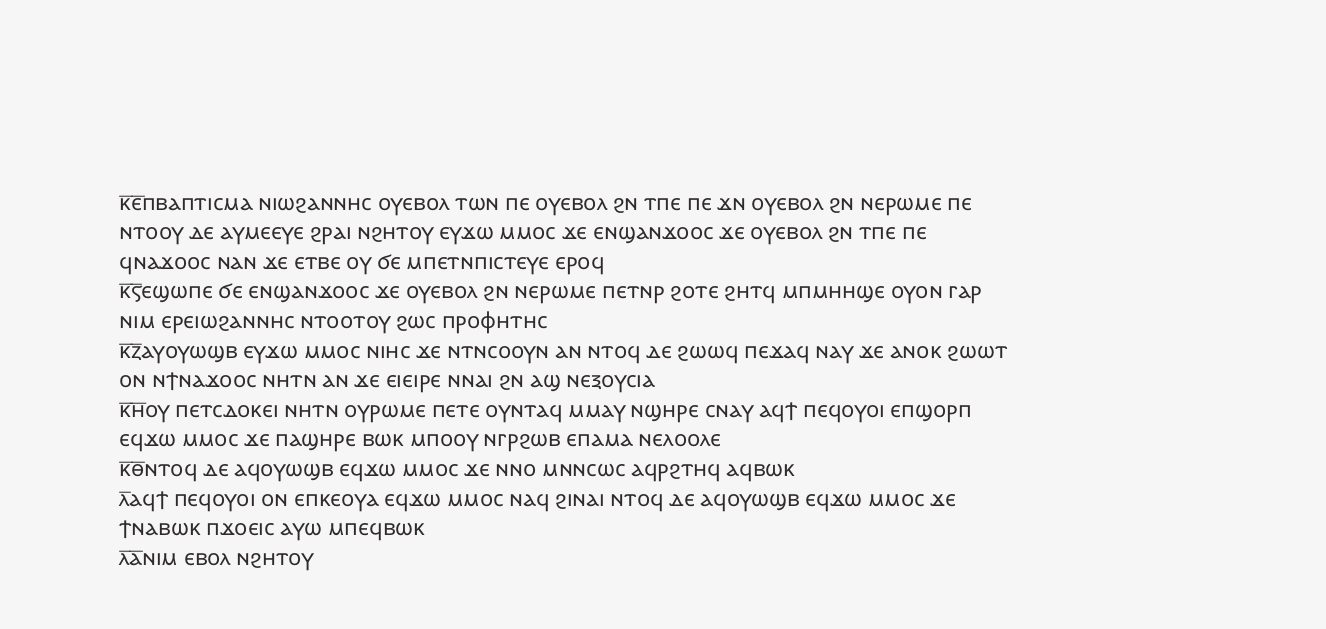ⲕ̅ⲉ̅ⲡⲃⲁⲡⲧⲓⲥⲙⲁ ⲛⲓⲱϩⲁⲛⲛⲏⲥ ⲟⲩⲉⲃⲟⲗ ⲧⲱⲛ ⲡⲉ ⲟⲩⲉⲃⲟⲗ ϩⲛ ⲧⲡⲉ ⲡⲉ ϫⲛ ⲟⲩⲉⲃⲟⲗ ϩⲛ ⲛⲉⲣⲱⲙⲉ ⲡⲉ ⲛⲧⲟⲟⲩ ⲇⲉ ⲁⲩⲙⲉⲉⲩⲉ ϩⲣⲁⲓ ⲛϩⲏⲧⲟⲩ ⲉⲩϫⲱ ⲙⲙⲟⲥ ϫⲉ ⲉⲛϣⲁⲛϫⲟⲟⲥ ϫⲉ ⲟⲩⲉⲃⲟⲗ ϩⲛ ⲧⲡⲉ ⲡⲉ ϥⲛⲁϫⲟⲟⲥ ⲛⲁⲛ ϫⲉ ⲉⲧⲃⲉ ⲟⲩ ϭⲉ ⲙⲡⲉⲧⲛⲡⲓⲥⲧⲉⲩⲉ ⲉⲣⲟϥ
ⲕ̅ⲋ̅ⲉϣⲱⲡⲉ ϭⲉ ⲉⲛϣⲁⲛϫⲟⲟⲥ ϫⲉ ⲟⲩⲉⲃⲟⲗ ϩⲛ ⲛⲉⲣⲱⲙⲉ ⲡⲉⲧⲛⲣ ϩⲟⲧⲉ ϩⲏⲧϥ ⲙⲡⲙⲏⲏϣⲉ ⲟⲩⲟⲛ ⲅⲁⲣ ⲛⲓⲙ ⲉⲣⲉⲓⲱϩⲁⲛⲛⲏⲥ ⲛⲧⲟⲟⲧⲟⲩ ϩⲱⲥ ⲡⲣⲟⲫⲏⲧⲏⲥ
ⲕ̅ⲍ̅ⲁⲩⲟⲩⲱϣⲃ ⲉⲩϫⲱ ⲙⲙⲟⲥ ⲛⲓⲏⲥ ϫⲉ ⲛⲧⲛⲥⲟⲟⲩⲛ ⲁⲛ ⲛⲧⲟϥ ⲇⲉ ϩⲱⲱϥ ⲡⲉϫⲁϥ ⲛⲁⲩ ϫⲉ ⲁⲛⲟⲕ ϩⲱⲱⲧ ⲟⲛ ⲛϯⲛⲁϫⲟⲟⲥ ⲛⲏⲧⲛ ⲁⲛ ϫⲉ ⲉⲓⲉⲓⲣⲉ ⲛⲛⲁⲓ ϩⲛ ⲁϣ ⲛⲉⲝⲟⲩⲥⲓⲁ
ⲕ̅ⲏ̅ⲟⲩ ⲡⲉⲧⲥⲇⲟⲕⲉⲓ ⲛⲏⲧⲛ ⲟⲩⲣⲱⲙⲉ ⲡⲉⲧⲉ ⲟⲩⲛⲧⲁϥ ⲙⲙⲁⲩ ⲛϣⲏⲣⲉ ⲥⲛⲁⲩ ⲁϥϯ ⲡⲉϥⲟⲩⲟⲓ ⲉⲡϣⲟⲣⲡ ⲉϥϫⲱ ⲙⲙⲟⲥ ϫⲉ ⲡⲁϣⲏⲣⲉ ⲃⲱⲕ ⲙⲡⲟⲟⲩ ⲛⲅⲣϩⲱⲃ ⲉⲡⲁⲙⲁ ⲛⲉⲗⲟⲟⲗⲉ
ⲕ̅ⲑ̅ⲛⲧⲟϥ ⲇⲉ ⲁϥⲟⲩⲱϣⲃ ⲉϥϫⲱ ⲙⲙⲟⲥ ϫⲉ ⲛⲛⲟ ⲙⲛⲛⲥⲱⲥ ⲁϥⲣϩⲧⲏϥ ⲁϥⲃⲱⲕ
ⲗ̅ⲁϥϯ ⲡⲉϥⲟⲩⲟⲓ ⲟⲛ ⲉⲡⲕⲉⲟⲩⲁ ⲉϥϫⲱ ⲙⲙⲟⲥ ⲛⲁϥ ϩⲓⲛⲁⲓ ⲛⲧⲟϥ ⲇⲉ ⲁϥⲟⲩⲱϣⲃ ⲉϥϫⲱ ⲙⲙⲟⲥ ϫⲉ ϯⲛⲁⲃⲱⲕ ⲡϫⲟⲉⲓⲥ ⲁⲩⲱ ⲙⲡⲉϥⲃⲱⲕ
ⲗ̅ⲁ̅ⲛⲓⲙ ⲉⲃⲟⲗ ⲛϩⲏⲧⲟⲩ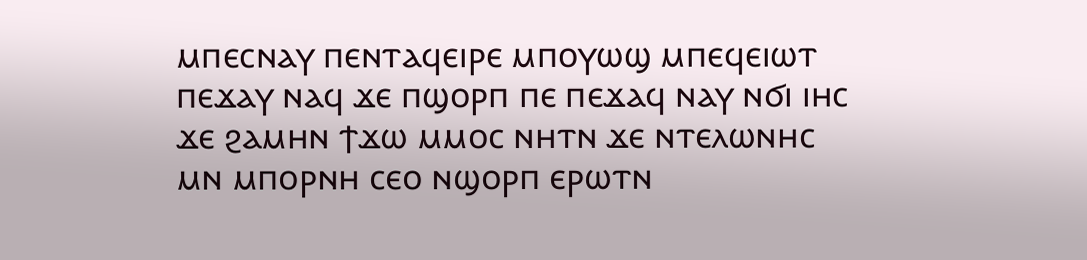ⲙⲡⲉⲥⲛⲁⲩ ⲡⲉⲛⲧⲁϥⲉⲓⲣⲉ ⲙⲡⲟⲩⲱϣ ⲙⲡⲉϥⲉⲓⲱⲧ ⲡⲉϫⲁⲩ ⲛⲁϥ ϫⲉ ⲡϣⲟⲣⲡ ⲡⲉ ⲡⲉϫⲁϥ ⲛⲁⲩ ⲛϭⲓ ⲓⲏⲥ ϫⲉ ϩⲁⲙⲏⲛ ϯϫⲱ ⲙⲙⲟⲥ ⲛⲏⲧⲛ ϫⲉ ⲛⲧⲉⲗⲱⲛⲏⲥ ⲙⲛ ⲙⲡⲟⲣⲛⲏ ⲥⲉⲟ ⲛϣⲟⲣⲡ ⲉⲣⲱⲧⲛ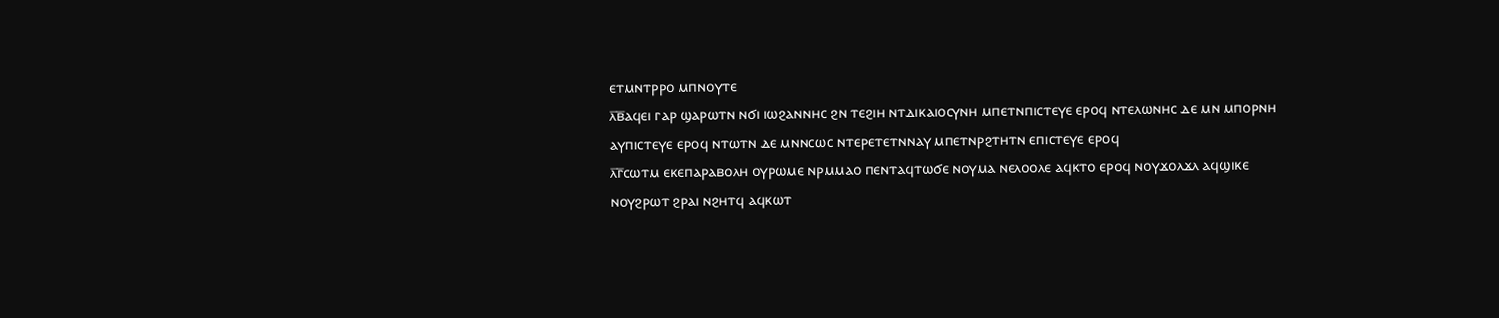ⲉⲧⲙⲛⲧⲣⲣⲟ ⲙⲡⲛⲟⲩⲧⲉ
ⲗ̅ⲃ̅ⲁϥⲉⲓ ⲅⲁⲣ ϣⲁⲣⲱⲧⲛ ⲛϭⲓ ⲓⲱϩⲁⲛⲛⲏⲥ ϩⲛ ⲧⲉϩⲓⲏ ⲛⲧⲇⲓⲕⲁⲓⲟⲥⲩⲛⲏ ⲙⲡⲉⲧⲛⲡⲓⲥⲧⲉⲩⲉ ⲉⲣⲟϥ ⲛⲧⲉⲗⲱⲛⲏⲥ ⲇⲉ ⲙⲛ ⲙⲡⲟⲣⲛⲏ ⲁⲩⲡⲓⲥⲧⲉⲩⲉ ⲉⲣⲟϥ ⲛⲧⲱⲧⲛ ⲇⲉ ⲙⲛⲛⲥⲱⲥ ⲛⲧⲉⲣⲉⲧⲉⲧⲛⲛⲁⲩ ⲙⲡⲉⲧⲛⲣϩⲧⲏⲧⲛ ⲉⲡⲓⲥⲧⲉⲩⲉ ⲉⲣⲟϥ
ⲗ̅ⲅ̅ⲥⲱⲧⲙ ⲉⲕⲉⲡⲁⲣⲁⲃⲟⲗⲏ ⲟⲩⲣⲱⲙⲉ ⲛⲣⲙⲙⲁⲟ ⲡⲉⲛⲧⲁϥⲧⲱϭⲉ ⲛⲟⲩⲙⲁ ⲛⲉⲗⲟⲟⲗⲉ ⲁϥⲕⲧⲟ ⲉⲣⲟϥ ⲛⲟⲩϫⲟⲗϫⲗ ⲁϥϣⲓⲕⲉ ⲛⲟⲩϩⲣⲱⲧ ϩⲣⲁⲓ ⲛϩⲏⲧϥ ⲁϥⲕⲱⲧ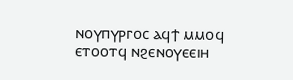ⲛⲟⲩⲡⲩⲣⲅⲟⲥ ⲁϥϯ ⲙⲙⲟϥ ⲉⲧⲟⲟⲧϥ ⲛϩⲉⲛⲟⲩⲉⲉⲓⲏ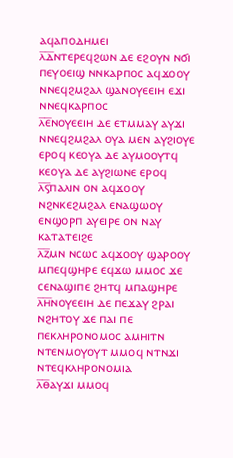ⲁϥⲁⲡⲟⲇⲏⲙⲉⲓ
ⲗ̅ⲇ̅ⲛⲧⲉⲣⲉϥϩⲱⲛ ⲇⲉ ⲉϩⲟⲩⲛ ⲛϭⲓ ⲡⲉⲩⲟⲉⲓϣ ⲛⲛⲕⲁⲣⲡⲟⲥ ⲁϥϫⲟⲟⲩ ⲛⲛⲉϥϩⲙϩⲁⲗ ϣⲁⲛⲟⲩⲉⲉⲓⲏ ⲉϫⲓ ⲛⲛⲉϥⲕⲁⲣⲡⲟⲥ
ⲗ̅ⲉ̅ⲛⲟⲩⲉⲉⲓⲏ ⲇⲉ ⲉⲧⲙⲙⲁⲩ ⲁⲩϫⲓ ⲛⲛⲉϥϩⲙϩⲁⲗ ⲟⲩⲁ ⲙⲉⲛ ⲁⲩϩⲓⲟⲩⲉ ⲉⲣⲟϥ ⲕⲉⲟⲩⲁ ⲇⲉ ⲁⲩⲙⲟⲟⲩⲧϥ ⲕⲉⲟⲩⲁ ⲇⲉ ⲁⲩϩⲓⲱⲛⲉ ⲉⲣⲟϥ
ⲗ̅ⲋ̅ⲡⲁⲗⲓⲛ ⲟⲛ ⲁϥϫⲟⲟⲩ ⲛϩⲛⲕⲉϩⲙϩⲁⲗ ⲉⲛⲁϣⲱⲟⲩ ⲉⲛϣⲟⲣⲡ ⲁⲩⲉⲓⲣⲉ ⲟⲛ ⲛⲁⲩ ⲕⲁⲧⲁⲧⲉⲓϩⲉ
ⲗ̅ⲍ̅ⲙⲛ ⲛⲥⲱⲥ ⲁϥϫⲟⲟⲩ ϣⲁⲣⲟⲟⲩ ⲙⲡⲉϥϣⲏⲣⲉ ⲉϥϫⲱ ⲙⲙⲟⲥ ϫⲉ ⲥⲉⲛⲁϣⲓⲡⲉ ϩⲏⲧϥ ⲙⲡⲁϣⲏⲣⲉ
ⲗ̅ⲏ̅ⲛⲟⲩⲉⲉⲓⲏ ⲇⲉ ⲡⲉϫⲁⲩ ϩⲣⲁⲓ ⲛϩⲏⲧⲟⲩ ϫⲉ ⲡⲁⲓ ⲡⲉ ⲡⲉⲕⲗⲏⲣⲟⲛⲟⲙⲟⲥ ⲁⲙⲏⲓⲧⲛ ⲛⲧⲉⲛⲙⲟⲩⲟⲩⲧ ⲙⲙⲟϥ ⲛⲧⲛϫⲓ ⲛⲧⲉϥⲕⲗⲏⲣⲟⲛⲟⲙⲓⲁ
ⲗ̅ⲑ̅ⲁⲩϫⲓ ⲙⲙⲟϥ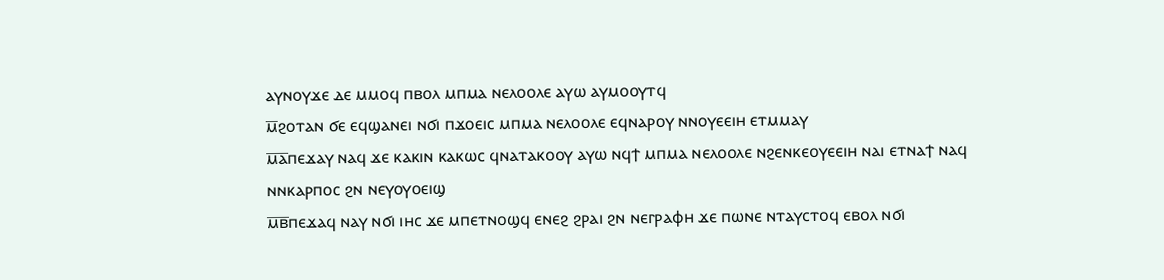ⲁⲩⲛⲟⲩϫⲉ ⲇⲉ ⲙⲙⲟϥ ⲡⲃⲟⲗ ⲙⲡⲙⲁ ⲛⲉⲗⲟⲟⲗⲉ ⲁⲩⲱ ⲁⲩⲙⲟⲟⲩⲧϥ
ⲙ̅ϩⲟⲧⲁⲛ ϭⲉ ⲉϥϣⲁⲛⲉⲓ ⲛϭⲓ ⲡϫⲟⲉⲓⲥ ⲙⲡⲙⲁ ⲛⲉⲗⲟⲟⲗⲉ ⲉϥⲛⲁⲣⲟⲩ ⲛⲛⲟⲩⲉⲉⲓⲏ ⲉⲧⲙⲙⲁⲩ
ⲙ̅ⲁ̅ⲡⲉϫⲁⲩ ⲛⲁϥ ϫⲉ ⲕⲁⲕⲓⲛ ⲕⲁⲕⲱⲥ ϥⲛⲁⲧⲁⲕⲟⲟⲩ ⲁⲩⲱ ⲛϥϯ ⲙⲡⲙⲁ ⲛⲉⲗⲟⲟⲗⲉ ⲛϩⲉⲛⲕⲉⲟⲩⲉⲉⲓⲏ ⲛⲁⲓ ⲉⲧⲛⲁϯ ⲛⲁϥ ⲛⲛⲕⲁⲣⲡⲟⲥ ϩⲛ ⲛⲉⲩⲟⲩⲟⲉⲓϣ
ⲙ̅ⲃ̅ⲡⲉϫⲁϥ ⲛⲁⲩ ⲛϭⲓ ⲓⲏⲥ ϫⲉ ⲙⲡⲉⲧⲛⲟϣϥ ⲉⲛⲉϩ ϩⲣⲁⲓ ϩⲛ ⲛⲉⲅⲣⲁⲫⲏ ϫⲉ ⲡⲱⲛⲉ ⲛⲧⲁⲩⲥⲧⲟϥ ⲉⲃⲟⲗ ⲛϭⲓ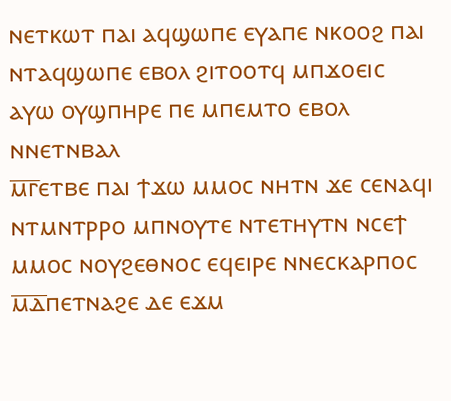ⲛⲉⲧⲕⲱⲧ ⲡⲁⲓ ⲁϥϣⲱⲡⲉ ⲉⲩⲁⲡⲉ ⲛⲕⲟⲟϩ ⲡⲁⲓ ⲛⲧⲁϥϣⲱⲡⲉ ⲉⲃⲟⲗ ϩⲓⲧⲟⲟⲧϥ ⲙⲡϫⲟⲉⲓⲥ ⲁⲩⲱ ⲟⲩϣⲡⲏⲣⲉ ⲡⲉ ⲙⲡⲉⲙⲧⲟ ⲉⲃⲟⲗ ⲛⲛⲉⲧⲛⲃⲁⲗ
ⲙ̅ⲅ̅ⲉⲧⲃⲉ ⲡⲁⲓ ϯϫⲱ ⲙⲙⲟⲥ ⲛⲏⲧⲛ ϫⲉ ⲥⲉⲛⲁϥⲓ ⲛⲧⲙⲛⲧⲣⲣⲟ ⲙⲡⲛⲟⲩⲧⲉ ⲛⲧⲉⲧⲏⲩⲧⲛ ⲛⲥⲉϯ ⲙⲙⲟⲥ ⲛⲟⲩϩⲉⲑⲛⲟⲥ ⲉϥⲉⲓⲣⲉ ⲛⲛⲉⲥⲕⲁⲣⲡⲟⲥ
ⲙ̅ⲇ̅ⲡⲉⲧⲛⲁϩⲉ ⲇⲉ ⲉϫⲙ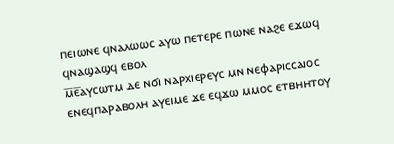ⲡⲉⲓⲱⲛⲉ ϥⲛⲁⲗⲱⲱⲥ ⲁⲩⲱ ⲡⲉⲧⲉⲣⲉ ⲡⲱⲛⲉ ⲛⲁϩⲉ ⲉϫⲱϥ ϥⲛⲁϣⲁϣϥ ⲉⲃⲟⲗ
ⲙ̅ⲉ̅ⲁⲩⲥⲱⲧⲙ ⲇⲉ ⲛϭⲓ ⲛⲁⲣⲭⲓⲉⲣⲉⲩⲥ ⲙⲛ ⲛⲉⲫⲁⲣⲓⲥⲥⲁⲓⲟⲥ ⲉⲛⲉϥⲡⲁⲣⲁⲃⲟⲗⲏ ⲁⲩⲉⲓⲙⲉ ϫⲉ ⲉϥϫⲱ ⲙⲙⲟⲥ ⲉⲧⲃⲏⲏⲧⲟⲩ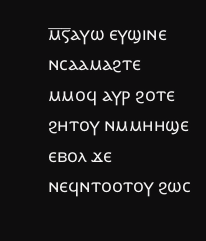ⲙ̅ⲋ̅ⲁⲩⲱ ⲉⲩϣⲓⲛⲉ ⲛⲥⲁⲁⲙⲁϩⲧⲉ ⲙⲙⲟϥ ⲁⲩⲣ ϩⲟⲧⲉ ϩⲏⲧⲟⲩ ⲛⲙⲙⲏⲏϣⲉ ⲉⲃⲟⲗ ϫⲉ ⲛⲉϥⲛⲧⲟⲟⲧⲟⲩ ϩⲱⲥ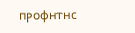ⲡⲣⲟⲫⲏⲧⲏⲥ